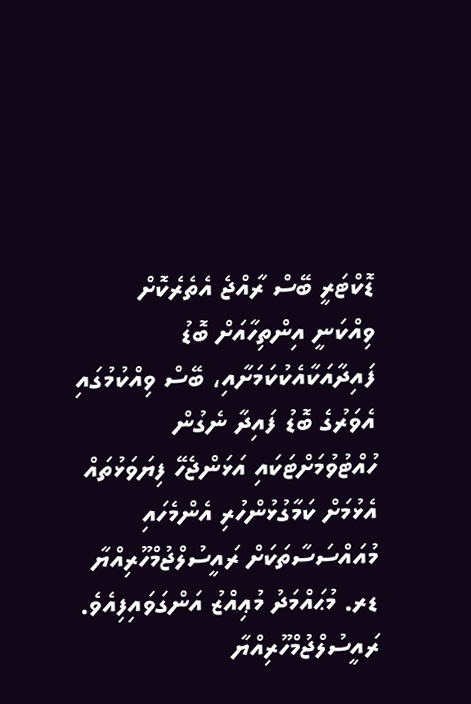ޑޮކްޓަރީ ބޭސް ރާއްޖެ އެތެރެކޮށް ވިއްކަނީ އިންތިހާއަށް ބޮޑު ފައިދާއަކާއެކުކަމަށާއި، ބޭސް ވިއްކުމުގައި އެވަރުގެ ބޮޑު ފައިދާ ނެގުން ހުއްޓުވުމަށްޓަކައި އަޅަންޖެހޭ ފިޔަވަޅުތައް އެޅުމަށް ކަމާގުޅުންހުރި އެންމެހައި މުއައްސަސާތަކަށް ރައީސުލްޖުމްހޫރިއްޔާ ޑރ. މުޙައްމަދު މުޢިއްޒު އަންގަވައިފިއެވެ.
ރައީސުލްޖުމްހޫރިއްޔާ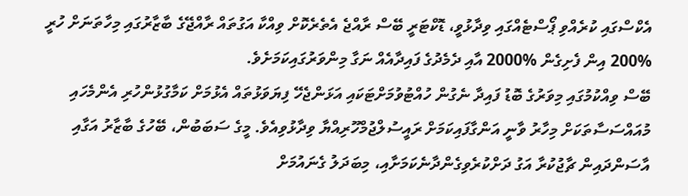އެކްސްގައި ކުރެއްވި ޕޯސްޓެއްގައި ވިދާޅުވީ، ޑޮކްޓަރީ ބޭސް ރާއްޖެ އެތެރެކޮށް ވިއްކާ އަގުތައް ރާއްޖޭގެ ބާޒާރުގައި މިހާތަނަށް ހުރީ %200 އިން ފެށިގެން %2000 އާއި ދެމެދުގެ ފައިދާއެއް ނަގާ މިންވަރުގައިކަމަށެވެ.
ބޭސް ވިއްކުމުގައި މިވަރުގެ ބޮޑު ފައިދާ ނެގުން ހުއްޓުވުމަށްޓަކައި އަޅަންޖެހޭ ފިޔަވަޅުތައް އެޅުމަށް ކަމާގުޅުންހުރި އެންމެހައި މުއައްސަސާތަކަށް މިހާރު ވާނީ އަންގާފައިކަމަށް ރައީސުލްޖުމްހޫރިއްޔާ ވިދާޅުވިއެވެ. މީގެ ސަބަބުން، ބޭހުގެ ބާޒާރު އަގާއި އާސަންދައިން ޗާޖުކުރާ އަގު ދަށްކުރެވިގެންދާނެކަމަށާއި، މިބަދަލު ގެނައުމަށް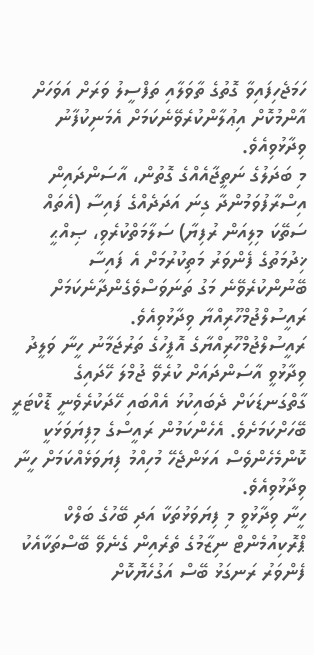ހަމަޖެހިފައިވާ ގޮތުގެ ތާވަލާއި ތަފްސީލު ވަރަށް އަވަހަށް އާންމުކޮށް އިޢުލާންކުރެވޭނެކަމަށް އެމަނިކުފާނު ވިދާޅުވިއެވެ.
މި ބަދަލުގެ ނަތީޖާއެއްގެ ގޮތުން، އާސަންދައިން އިސްރާފުވަމުންދާ ގިނަ އަދަދެއްގެ ފައިސާ (އެތައް ސަތޭކަ މިލިއަން ރުފިޔާ) ސަލާމަތްކުރެވި، ޞިއްޙީ ޚިދުމަތުގެ ފެންވަރު މަތިކުރުމަށް އެ ފައިސާ ބޭނުންކުރެވޭނެ މަގު ތަނަވަސްވެގެންދާނެކަމަށް ރައީސުލްޖުމްހޫރިއްޔާ ވިދާޅުވިއެވެ.
ރައީސުލްޖުމްހޫރިއްޔާގެ އޮފީހުގެ ތަރުޖަމާނު ހީނާ ވަލީދު ވިދާޅުވީ އާސަންދައަށް ކުރެވޭ ޖުމްލަ ހޭދައިގެ ގާތްގަނޑަކަށް ދެބައިކުޅަ އެއްބައި ހޭދަކުރެވެނީ ޑޮކްޓަރީ ބޭހަށްކަމަށެވެ. އެހެންކަމުން ރައީސްގެ މިފިޔަވަޅަކީ ކޮންމެހެންވެސް އަޅަންޖެހޭ މުހިއްމު ފިޔަވަޅެއްކަމަށް ހީނާ ވިދާޅުވިއެވެ.
ހީނާ ވިދާޅުވީ މި ފިޔަވަޅުތަކާ އަދި ބޭހުގެ ބަލްކް ޕްރޮކިއުމެންޓް ނިޒާމުގެ ތެރެއިން ގެނެވޭ ބޭސްތަކާއެކު ފެންވަރު ރަނގަޅު ބޭސް އަގުހެޔޮކޮށް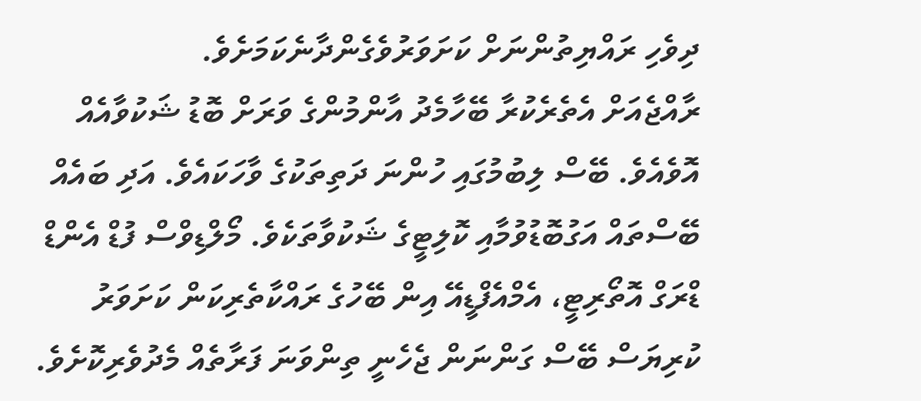ދިވެހި ރައްޔިތުންނަށް ކަށަވަރުވެގެންދާނެކަމަށެވެ.
ރާއްޖެއަށް އެތެރެކުރާ ބޭހާމެދު އާންމުންގެ ވަރަށް ބޮޑު ޝަކުވާއެއް އޮވެއެވެ. ބޭސް ލިބުމުގައި ހުންނަ ދަތިތަކުގެ ވާހަކައެވެ. އަދި ބައެއް ބޭސްތައް އަގުބޮޑުވުމާއި ކޮލިޓީގެ ޝަކުވާތަކެވެ. މޯލްޑިވްސް ފުޑް އެންޑް ޑްރަގް އޮތޯރިޓީ، އެމްއެފްޑީއޭ އިން ބޭހުގެ ރައްކާތެރިކަން ކަށަވަރު ކުރިޔަސް ބޭސް ގަންނަން ޖެހެނީ ތިންވަނަ ފަރާތެއް މެދުވެރިކޮށެވެ.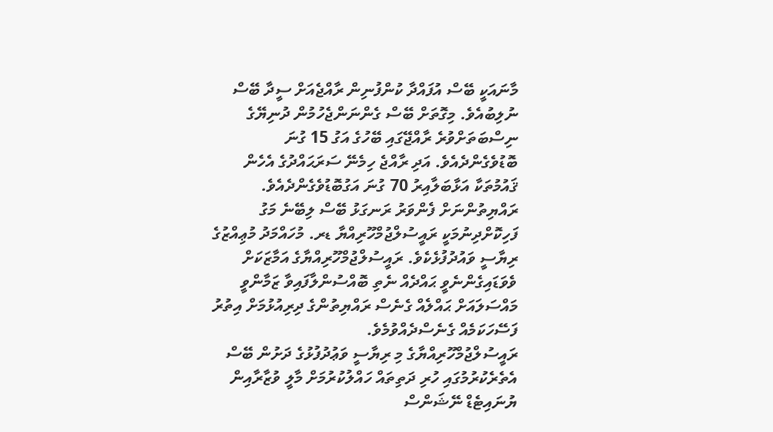މާނައަކީ ބޭސް އުފައްދާ ކުންފުނިން ރާއްޖެއަށް ސީދާ ބޭސް ނުލިބުއެވެ. މިގޮތަށް ބޭސް ގެންނަންޖެހުމުން ދުނިޔޭގެ ނިސްބަތަށްވުރެ ރާއްޖޭގައި ބޭހުގެ އަގު 15 ގުނަ ބޮޑުވެގެންދެއެވެ. އަދި ރާއްޖެ ހިމެނޭ ސަރަޙައްދުގެ އެހެން ޤައުމުތަކާ އަޅާބަލާއިރު 70 ގުނަ އަގުބޮޑުވެގެންދެއެވެ.
ރައްޔިތުންނަށް ފެންވަރު ރަނގަޅު ބޭސް ލިބޭނެ މަގު ފަހިކޮށްދިނުމަކީ ރައީސުލްޖުމްހޫރިއްޔާ ޑރ. މުހައްމަދު މުޢިއްޒުގެ ރިޔާސީ ވައުދުފުޅެކެވެ. ރައީސުލްޖުމްހޫރިއްޔާގެ އަމާޒަކަށް ވެވަޑައިގެންނެވީ ޙައްދެއް ނެތި ބޮއްސުންލާފައިވާ ޒަމާންވީ މައްސަލައަށް ޙައްލެއް ގެނެސް ރައްޔިތުންގެ ދިރިއުޅުމަށް އިތުރު ފަސޭހަކަމެއް ގެނެސްދެއްވުމެވެ.
ރައީސުލްޖުމްހޫރިއްޔާގެ މި ރިޔާސީ ވަޢުދުފުޅުގެ ދަށުން ބޭސް އެތެރެކުރުމުގައި ހުރި ދަތިތައް ހައްލުކުރުމަށް މާލީ ވުޒާރާއިން ޔުނައިޓެޑް ނޭޝަންސް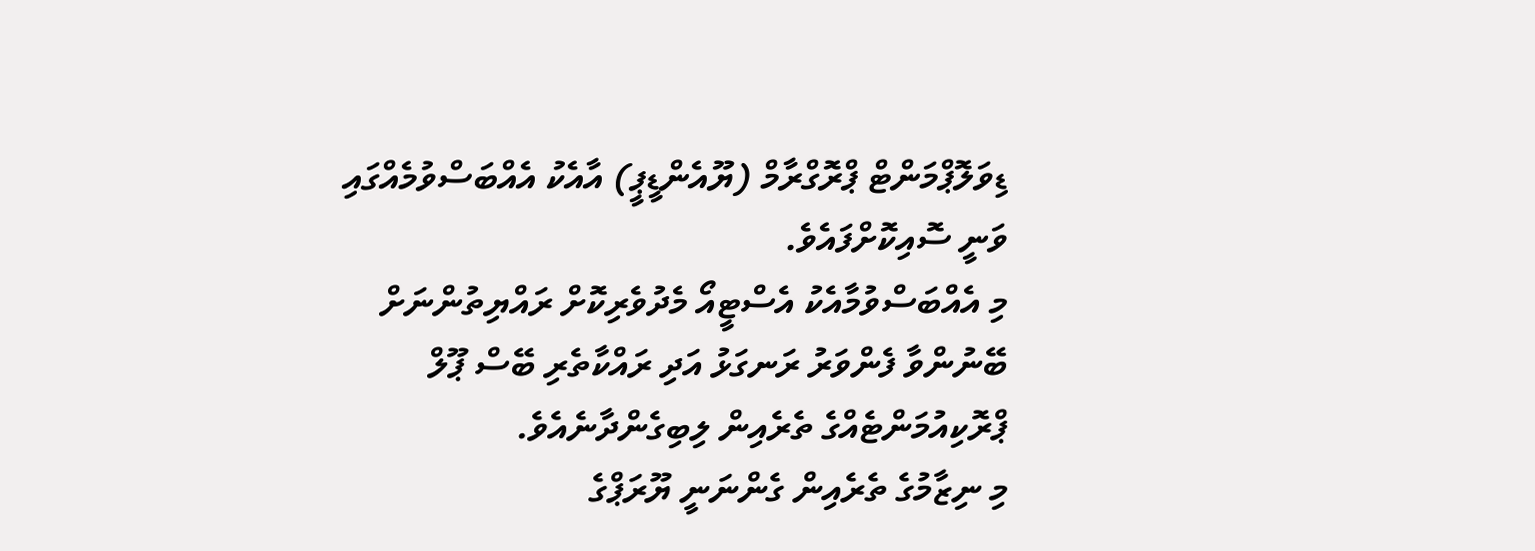ޑިވަލޮޕްމަންޓް ޕްރޮގްރާމް (ޔޫއެންޑީޕީ) އާއެކު އެއްބަސްވުމެއްގައި ވަނީ ސޮއިކޮށްފައެވެ.
މި އެއްބަސްވުމާއެކު އެސްޓީއޯ މެދުވެރިކޮށް ރައްޔިތުންނަށް ބޭނުންވާ ފެންވަރު ރަނގަޅު އަދި ރައްކާތެރި ބޭސް ޕޫލް ޕްރޮކިއުމަންޓެއްގެ ތެރެއިން ލިބިގެންދާނެއެވެ.
މި ނިޒާމުގެ ތެރެއިން ގެންނަނީ ޔޫރަޕްގެ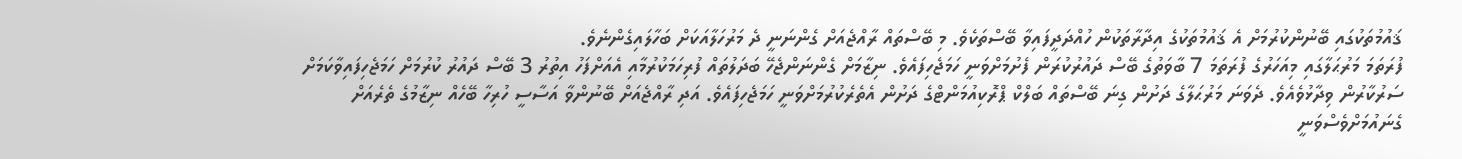ޤައުމުތަކުގައި ބޭނުންކުރުމަށް އެ ޤައުމުތަކުގެ އިދާރާތަކުން ހުއްދަދީފައިވާ ބޭސްތަކެވެ. މި ބޭސްތައް ރާއްޖެއަށް ގެންނަނީ ދެ މަރުހަލާއަކަށް ބަހާލައިގެންނެވެ.
ފުރަތަމަ މަރުޙަލާގައި މިއަހަރުގެ ފުރަތަމަ 7 ބާވަތުގެ ބޭސް ދައުރުކުރަން ފެށުމަށްވަނީ ހަމަޖެހިފައެވެ. ނިޒާމަށް ގެންނަންޖެހޭ ބަދަލުތައް ފުރިހަމަކުރުމާއި އެއަށްފަހު އިތުރު 3 ބޭސް ދައުރު ކުރުމަށް ހަމަޖެހިފައިވާކަމަށް ސަރުކާރުން ވިދާޅުވެއެވެ. ދެވަނަ މަރުޙަލާގެ ދަށުން ގިނަ ބޭސްތައް ބަލްކް ޕްރޮކިއުމަންޓްގެ ދަށުން އެތެރެކުރުމަށްވަނީ ހަމަޖެހިފައެވެ. އަދި ރާއްޖެއަށް ބޭނުންވާ އަސާސީ ހުރިހާ ބޭހެއް ނިޒާމުގެ ތެރެއަށް ގެނައުމަށްވެސްވަނީ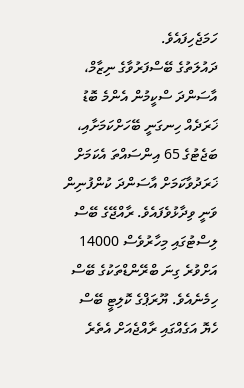ހަމަޖެހިފައެވެ.
ދައުލަތުގެ ބޭސްފަރުވާގެ ނިޒާމް، އާސަންދަ ސްކީމުން އެންމެ ބޮޑު ޚަރަދެއް ހިނގަނީ ބޭހަށްކަމަށާއި، ބަޖެޓުގެ 65 އިންސައްތަ އެކަމަށް ޚަރަދުވާކަމަށް އާސަންދަ ކުންފުނިން ވަނީ ވިދާޅުވެފައެވެ. ރާއްޖޭގެ ބޭސް ލިސްޓުގައި މިހާރުވެސް 14000 އަށްވުރެ ގިނަ ބްރޭންޑްތަކުގެ ބޭސް ހިމެނެއެވެ. ޔޫރަޕްގެ ކޮލިޓީ ބޭސް ހެޔޮ އަގެއްގައި ރާއްޖެއަށް އެތެރެ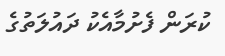ކުރަން ފެށުމާއެކު ދައުލަތުގެ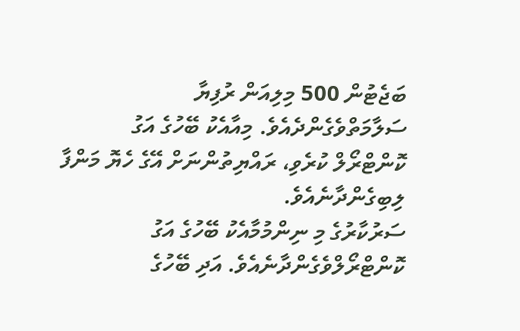ބަޖެޓުން 500 މިލިއަން ރުފިޔާ ސަލާމަތްވެގެންދެއެވެ. މިއާއެކު ބޭހުގެ އަގު ކޮންޓްރޯލް ކުރެވި، ރައްޔިތުންނަށް އޭގެ ހެޔޮ މަންފާ ލިބިގެންދާނެއެވެ.
ސަރުކާރުގެ މި ނިންމުމާއެކު ބޭހުގެ އަގު ކޮންޓްރޯލްވެގެންދާނެއެވެ. އަދި ބޭހުގެ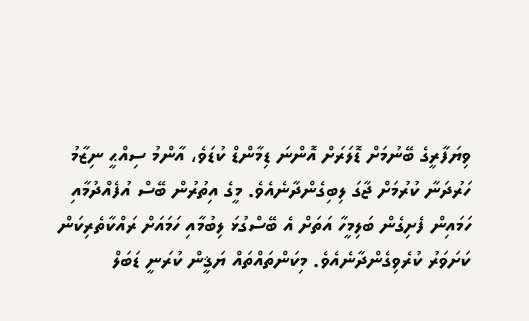ވިޔަފާރީގެ ބޭނުމަށް ޑޮލަރަށް އޮންނަ ޑިމާންޑް ކުޑަވެ، އާންމު ސިއްޙީ ނިޒާމު ހަރުދަނާ ކުރުމަށް ޖާގަ ލިބިގެންދާނެއެވެ. މީގެ އިތުރުން ބޭސް އުފެއްދުމާއި ހަމައިން ފެށިގެން ބަލިމީހާ އަތަށް އެ ބޭސްގުޅަ ލިބުމާއި ހަމައަށް ރައްކާތެރިކަން ކަށަވަރު ކުރެވިގެންދާނެއެވެ. މިކަންތައްތައް ޔަޤީން ކުރަނީ ޑަބަލް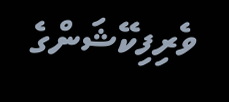ވެރިފިކޭޝަންގެ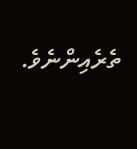ތެރެއިންނެވެ.